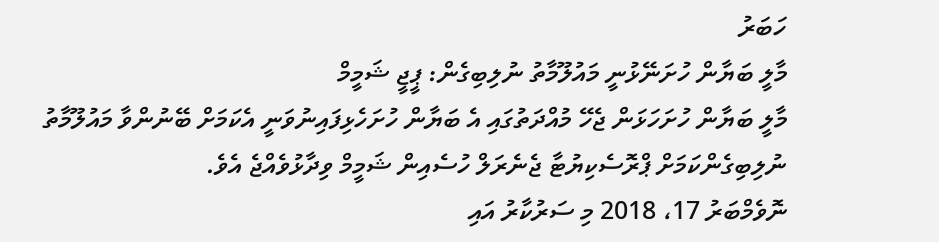ހަބަރު
މާލީ ބަޔާން ހުށަނޭޅުނީ މައުލޫމާތު ނުލިބިގެން: ޕީޖީ ޝަމީމް
މާލީ ބަޔާން ހުށަހަޅަން ޖެހޭ މުއްދަތުގައި އެ ބަޔާން ހުށަހެޅިފައިނުވަނީ އެކަމަށް ބޭނުންވާ މައުލޫމާތު ނުލިބިގެންކަމަށް ޕްރޮސެކިޔުޓާ ޖެނެރަލް ހުސެއިން ޝަމީމް ވިދާޅުވެއްޖެ އެވެ.
ނޮވެމްބަރު 17، 2018 މި ސަރުކާރު އައި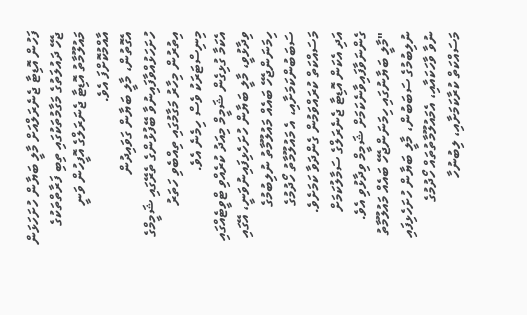ފަހުން އޮޑިޓާ ޖެނެރަލްއަށް މާލީ ބަޔާން ހުށަހަޅަން ޖެހޭ ދައުލަތުގެ މަގާމުތަކުގައި ތިބި ފަރާތްތަކުގެ މައުލޫމާތު އޮޑިޓާ ޖެނަރަލްގެ އޮފީހުން ވަނީ އާއްމުކޮށްފަ އެވެ.
އެގޮތުން، މާލީ ބަޔާން ގަވައިދުން ހުށަހަޅުއްވާފައިނުވާ ބޭފުޅުންގެ ތެރޭގައި ޝަމީމްގެ އިތުރުން މިހާރު މަގާމުގައި ތިއްބެވި ހަތަރު މިނިސްޓަރަކު ވެސް ހިމެނެ އެވެ.
އެކަމާ ގުޅިގެން ޝަމީމް މިއަދު ކުރެއްވި ޓްވީޓެއްގައި ވިދާޅުވީ، މާލީ ބަޔާން ހުށަހެޅިފައިނުވަނީ، އޭގައި ހިމަނަންޖެހޭ ބައެއް މައުލޫމާތު ނުލިބުމުގެ ސަބަބުންކަމަށާއި، އެ މައުލޫމާތު ހޯދުމުގެ މަސައްކަތް ކުރައްވަމުން ގެންދަވާ ކަމަށެވެ.
އަދި އެކަން އޮޑިޓާ ޖެނެރަލްގެ ސަމާލުކަމަށް ގެންނަވާފައިވާނެކަމަށް ޝަމީމް ވިދާޅުވި އެވެ.
"މާލީ ބަޔާނުގައި ހިމަނަންޖެހޭ ބައެއް މައުލޫމާތު ނުލިބުމުގެ ސަބަބުން، މާލީ ބަޔާން ހުށަހެޅިފައި ނުވާ ވާހަކައާއި، އެމައުލޫމާތުތައް ހޯދުމުގެ މަސައްކަތް ކުރާކަމަށާއި، ލިބުނުހާ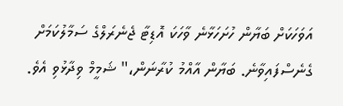އަވަހަކަށް ބަޔާން ހުށަހަޅާނެ ވާހަކަ އޮޑިޓާ ޖެނެރަލްގެ ސަމާލުކަމަށް ގެނެސްފައިވާނެ. ބަޔާން އާއްމު ކުރާނަން،" ޝަމީމް ވިދާޅުވި އެވެ.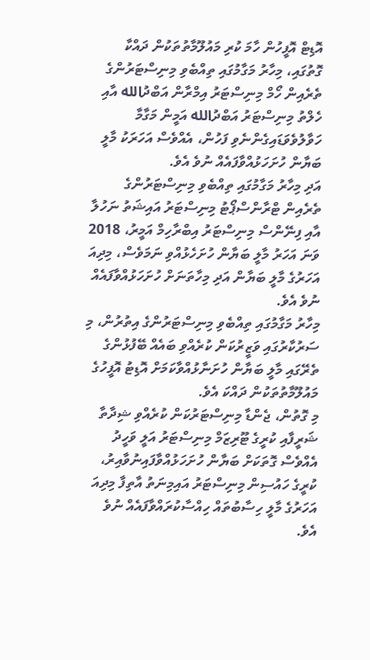އޮޑިޓް އޮފީހުން ހާމަ ކުރި މައުލޫމާތުތަކުން ދައްކާ ގޮތުގައި، މިހާރު މަގާމުގައި ތިއްބެވި މިނިސްޓަރުންގެ ތެރެއިން ހޯމް މިނިސްޓަރު އިމްރާން އަބްދުالله އާއި ހެލްތު މިނިސްޓަރު އަބްދުالله އަމީން މަގާމާ ހަވާލުވެވަޑައިގެންނެވި ފަހުން، އެއްވެސް އަހަރަކު މާލީ ބަޔާން ހުށަހަޅުއްވާފައެއް ނުވެ އެވެ.
އަދި މިހާރު މަގާމުގައި ތިއްބެވި މިނިސްޓަރުންގެ ތެރެއިން ޓްރާންސްޕޯޓު މިނިސްޓަރު އައިޝަތު ނަހުލާ އާއި ފިނޭންސް މިނިސްޓަރު އިބްރާހިމް އަމީރު، 2018 ވަނަ އަހަރު މާލީ ބަޔާން ހުށަހެޅުއްވި ނަމަވެސް، މިދިއަ އަހަރުގެ މާލީ ބަޔާން އަދި މިހާތަނަށް ހުށަހަޅުއްވާފައެއް ނުވެ އެވެ.
މިހާރު މަގާމުގައި ތިއްބެވި މިނިސްޓަރުންގެ އިތުރުން، މި ސަރުކާރުގައި ވަޒީރުކަން ކުރެއްވި ބައެއް ބޭފުޅުންގެ ތެރޭގައި މާލީ ބަޔާން ހުށަނާޅުއްވާކަމަށް އޮޑިޓު އޮފީހުގެ މައުލޫމާތުތަކުން ދައްކަ އެވެ.
މި ގޮތުން، ޖެންޑާ މިނިސްޓަރުކަން ކުރެއްވި ޝިދާތާ ޝަރީފާއި ކުރީގެ ޓޫރިޒަމް މިނިސްޓަރު އަލީ ވަހީދު އެއްވެސް ގޮތަކަށް ބަޔާން ހުށަހަޅުއްވާފައިނުވާއިރު، ކުރީގެ ހައުސިން މިނިސްޓަރު އައިމިނަތު އާތިފާ މިދިއަ އަހަރުގެ މާލީ ހިސާބުތައް ހިއްސާކުރައްވާފައެއް ނުވެ އެވެ.